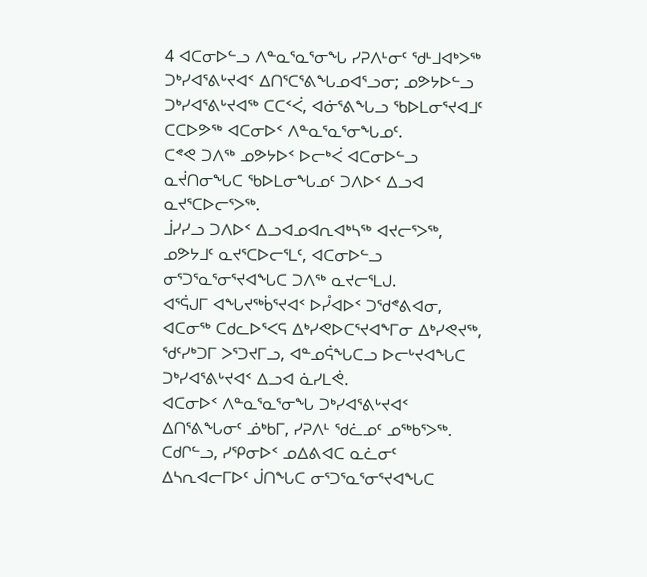4 ᐊᑕᓂᐅᓪᓗ ᐱᓐᓇᕐᓇᕐᓂᖓ ᓯᕈᐱᒻᓂᑦ ᖁᒻᒧᐊᒃᐳᖅ ᑐᒃᓯᐊᕐᕕᒡᔪᐊᑉ ᐃᑎᕐᑕᕐᕕᖓᓄᐊᕐᓗᓂ; ᓄᕗᔭᐅᓪᓗ ᑐᒃᓯᐊᕐᕕᒡᔪᐊᖅ ᑕᑕᑉᐹ, ᐊᓃᕐᕕᖓᓗ ᖃᐅᒪᓂᕐᔪᐊᒧᑦ ᑕᑕᐅᕗᖅ ᐊᑕᓂᐅᑉ ᐱᓐᓇᕐᓇᕐᓂᖓᓄᑦ.
ᑕᕝᕙ ᑐᐱᖅ ᓄᕗᔭᐅᑉ ᐅᓕᒃᐹ ᐊᑕᓂᐅᓪᓗ ᓇᔫᑎᓂᖓᑕ ᖃᐅᒪᓂᖓᓄᑦ ᑐᐱᐅᑉ ᐃᓗᐊ ᓇᔪᕐᑕᐅᓕᕐᐳᖅ.
ᒨᓯᓯᓗ ᑐᐱᐅᑉ ᐃᓗᐊᓄᐊᕆᐊᒃᓴᖅ ᐊᔪᓕᕐᐳᖅ, ᓄᕗᔭᒧᑦ ᓇᔪᕐᑕᐅᓕᕐᒪᑦ, ᐊᑕᓂᐅᓪᓗ ᓂᕐᑐᕐᓇᕐᓂᕐᔪᐊᖓᑕ ᑐᐱᖅ ᓇᔪᓕᕐᒪᒍ.
ᐊᕐᕌᒍᒥ ᐊᖓᔪᖅᑳᕐᔪᐊᑉ ᐅᓮᐊᐅᑉ ᑐᖁᕝᕕᐊᓂ, ᐊᑕᓂᖅ ᑕᑯᓚᐅᕐᐸᕋ ᐃᒃᓯᕙᐅᑕᕐᔪᐊᖕᒥᓂ ᐃᒃᓯᕙᔪᖅ, ᖁᑦᓯᒃᑐᒥ ᐳᕐᑐᔪᒥᓗ, ᐊᓐᓄᕌᖓᑕᓗ ᐅᓕᒡᔪᐊᖓᑕ ᑐᒃᓯᐊᕐᕕᒡᔪᐊᑉ ᐃᓗᐊ ᓈᓯᒪᕚ.
ᐊᑕᓂᐅᑉ ᐱᓐᓇᕐᓇᕐᓂᖓ ᑐᒃᓯᐊᕐᕕᒡᔪᐊᑉ ᐃᑎᕐᕕᖓᓂᑦ ᓅᒃᑲᒥ, ᓯᕈᐱᒻ ᖁᓛᓄᑦ ᓄᖅᑲᕐᐳᖅ.
ᑕᑯᒋᓪᓗ, ᓯᕿᓂᐅᑉ ᓄᐃᕕᐊᑕ ᓇᓛᓂᑦ ᐃᓴᕆᐊᓕᒥᐅᑦ ᒎᑎᖓᑕ ᓂᕐᑐᕐᓇᕐᓂᕐᔪᐊᖓᑕ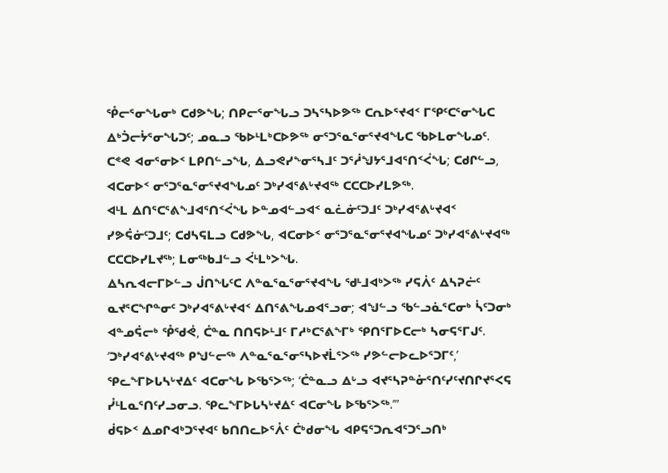ᕾᓕᕐᓂᖓᓂᒃ ᑕᑯᕗᖓ; ᑎᑭᓕᕐᓂᖓᓗ ᑐᓴᕐᓴᐅᕗᖅ ᑕᕆᐅᕐᔪᐊᑉ ᒥᕿᑦᑕᕐᓂᖓᑕ ᐃᒃᑑᓕᔮᕐᓂᖓᑐᑦ; ᓄᓇᓗ ᖃᐅᒻᒪᒃᑕᐅᕗᖅ ᓂᕐᑐᕐᓇᕐᓂᕐᔪᐊᖓᑕ ᖃᐅᒪᓂᖓᓄᑦ.
ᑕᕝᕙ ᐊᓂᕐᓂᐅᑉ ᒪᑭᑎᓪᓗᖓ, ᐃᓗᕙᓯᖕᓂᕐᓴᒧᑦ ᑐᕐᓲᖑᔭᕐᒧᐊᕐᑎᑉᐹᖓ; ᑕᑯᒋᓪᓗ, ᐊᑕᓂᐅᑉ ᓂᕐᑐᕐᓇᕐᓂᕐᔪᐊᖓᓄᑦ ᑐᒃᓯᐊᕐᕕᒡᔪᐊᖅ ᑕᑕᑕᐅᓯᒪᕗᖅ.
ᐊᒻᒪ ᐃᑎᕐᑕᕐᕕᖕᒧᐊᕐᑎᑉᐹᖓ ᐅᓐᓄᐊᓪᓗᐊᑉ ᓇᓛᓃᑦᑐᒧᑦ ᑐᒃᓯᐊᕐᕕᒡᔪᐊᑉ ᓯᕗᕌᓃᑦᑐᒧᑦ; ᑕᑯᓴᕋᒪᓗ ᑕᑯᕗᖓ, ᐊᑕᓂᐅᑉ ᓂᕐᑐᕐᓇᕐᓂᕐᔪᐊᖓᓄᑦ ᑐᒃᓯᐊᕐᕕᒡᔪᐊᖅ ᑕᑕᑕᐅᓯᒪᔪᖅ; ᒪᓂᖅᑲᒧᓪᓗ ᐹᒻᒪᒃᐳᖓ.
ᐃᓴᕆᐊᓕᒥᐅᓪᓗ ᒎᑎᖓᑦᑕ ᐱᓐᓇᕐᓇᕐᓂᕐᔪᐊᖓ ᖁᒻᒧᐊᒃᐳᖅ ᓯᕋᐲᑦ ᐃᓴᕈᓖᑦ ᓇᔪᕐᑕᖏᓐᓂᑦ ᑐᒃᓯᐊᕐᕕᒡᔪᐊᑉ ᐃᑎᕐᕕᖓᓄᐊᕐᓗᓂ; ᐊᖑᓪᓗ ᖃᓪᓗᓈᕐᑕᓂᒃ ᓵᑦᑐᓂᒃ ᐊᓐᓄᕌᓕᒃ ᕾᖁᕚ, ᑖᓐᓇ ᑎᑎᕋᐅᒻᒧᑦ ᒥᓱᒃᑕᕐᕕᖕᒥᒃ ᕿᑎᕐᒥᐅᑕᓕᒃ ᓴᓂᕋᕐᒥᒍᑦ.
‘ᑐᒃᓯᐊᕐᕕᒡᔪᐊᖅ ᑭᖑᓪᓕᖅ ᐱᓐᓇᕐᓇᕐᓂᕐᓴᐅᔪᒫᕐᐳᖅ ᓯᕗᓪᓕᐅᓚᐅᕐᑐᒥᑦ,’ ᕿᓚᖕᒥᐅᒐᓴᒡᔪᐃᑦ ᐊᑕᓂᖓ ᐅᖃᕐᐳᖅ; ‘ᑖᓐᓇᓗ ᐃᒡᓗ ᐊᔪᕐᓴᕈᓐᓁᕐᑎᑦᓯᑦᔪᑎᒋᔪᕐᐸᕋ ᓮᒻᒪᓇᕐᑎᑦᓯᓗᓂᓗ. ᕿᓚᖕᒥᐅᒐᓴᒡᔪᐃᑦ ᐊᑕᓂᖓ ᐅᖃᕐᐳᖅ.’”
ᑰᕋᐅᑉ ᐃᓄᒋᐊᒃᑐᕐᔪᐊᑦ ᑲᑎᑎᓚᐅᕐᐰᑦ ᑖᒃᑯᓂᖓ ᐊᑭᕋᕐᑐᕆᐊᕐᑐᕐᓗᑎᒃ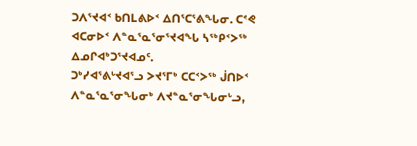ᑐᐱᕐᔪᐊᑉ ᑲᑎᒪᕕᐅᑉ ᐃᑎᕐᑕᕐᕕᖓᓂ. ᑕᕝᕙ ᐊᑕᓂᐅᑉ ᐱᓐᓇᕐᓇᕐᓂᕐᔪᐊᖓ ᓴᖅᑭᑉᐳᖅ ᐃᓄᒋᐊᒃᑐᕐᔪᐊᓄᑦ.
ᑐᒃᓯᐊᕐᕕᒡᔪᐊᕐᓗ ᐳᔪᕐᒥᒃ ᑕᑕᑉᐳᖅ ᒎᑎᐅᑉ ᐱᓐᓇᕐᓇᕐᓂᖓᓂᒃ ᐱᔪᓐᓇᕐᓂᖓᓂᒡᓗ,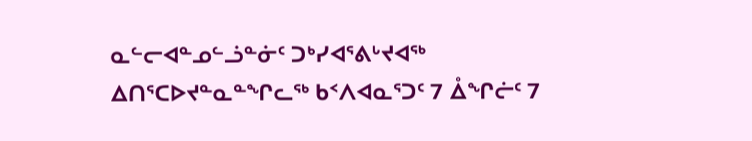ᓇᓪᓕᐊᓐᓄᓪᓘᓐᓃᑦ ᑐᒃᓯᐊᕐᕕᒡᔪᐊᖅ ᐃᑎᕐᑕᐅᔪᓐᓇᓐᖏᓚᖅ ᑲᑉᐱᐊᓇᕐᑐᑦ 7 ᐂᖏᓖᑦ 7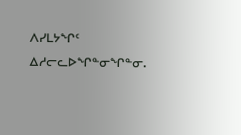ᐱᓯᒪᔭᖏᑦ ᐃᓱᓕᓚᐅᖏᓐᓂᖏᓐᓂ.